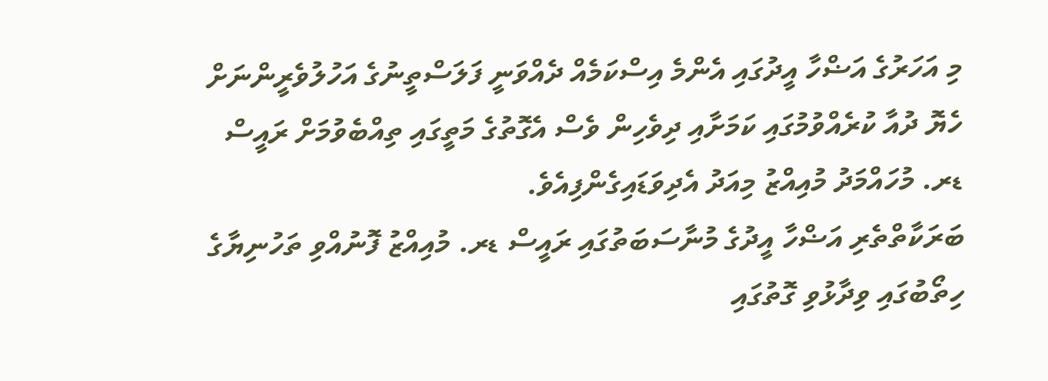މި އަހަރުގެ އަޟްހާ އީދުގައި އެންމެ އިސްކަމެއް ދެއްވަނީ ފަލަސްތީނުގެ އަހުލުވެރީންނަށް ހެޔޮ ދުއާ ކުރެއްވުމުގައި ކަމަށާއި ދިވެހިން ވެސް އެގޮތުގެ މަތީގައި ތިއްބެވުމަށް ރައީސް ޑރ. މުހައްމަދު މުއިއްޒު މިއަދު އެދިވަޑައިގެންފިއެވެ.
ބަރަކާތްތެރި އަޟްހާ އީދުގެ މުނާސަބަތުގައި ރައީސް ޑރ. މުއިއްޒު ފޮނުއްވި ތަހުނިޔާގެ ހިތޯބުގައި ވިދާޅުވި ގޮތުގައި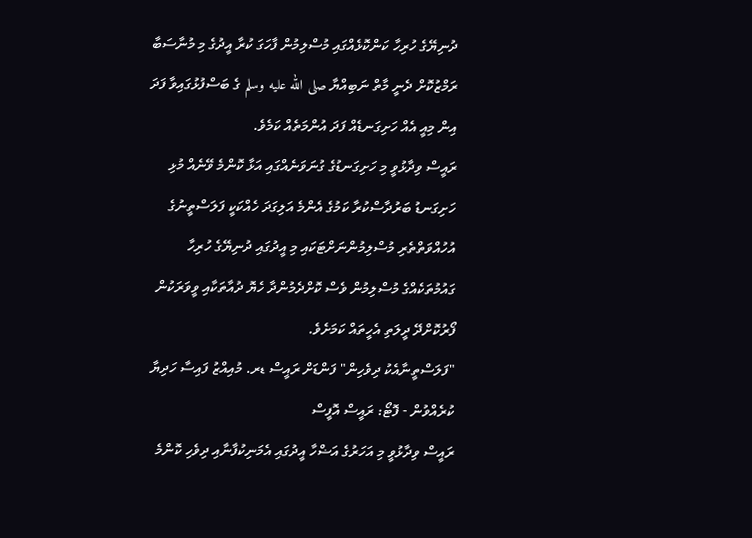ދުނިޔޭގެ ހުރިހާ ކަންކޮޅެއްގައި މުސްލިމުން ފާހަގަ ކުރާ އީދުގެ މި މުނާސަބާ ރަމްޒުކޮށް ދެނީ މާތް ނަބިއްޔާ صلى الله عليه وسلم ގެ ބަސްފުޅުގައިވާ ފަދަ އިން މިއީ އެއް ހަށިގަނޑެއް ފަދަ އުންމަތެއް ކަމެވެ.
ރައީސް ވިދާޅުވީ މި ހަށިގަނޑުގެ ގުނަވަނެއްގައި އަޅާ ކޮންމެ ވޭނެއް މުޅި ހަށިގަނޑު ބަރުދާސްކުރާ ކަމުގެ އެންމެ އަލިގަދަ ހެއްކަކީ ފަލަސްތީނުގެ އުހުއްވަތްތެރި މުސްލިމުންނަށްޓަކައި މި އީދުގައި ދުނިޔޭގެ ހުރިހާ ގައުމުތަކެއްގެ މުސްލިމުން ވެސް ކޮށްދެމުންދާ ހެޔޮ ދުއާތަކާއި ވީވަރަކުން ފޯރުކޮށްދޭ ދީލަތި އެހީތައް ކަމަށެވެ.
"ފަލަސްތީނާއެކު ދިވެހިން" ފަންޑަށް ރައީސް ޑރ. މުއިއްޒު ފައިސާ ހަދިޔާ ކުރެއްވުން - ފޮޓޯ: ރައީސް އޮފީސް
ރައީސް ވިދާޅުވީ މި އަހަރުގެ އަޟްހާ އީދުގައި އެމަނިކުފާނާއި ދިވެހި ކޮންމެ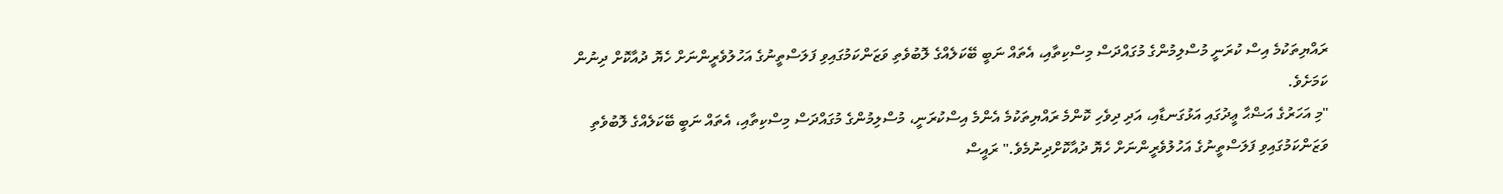ރައްޔިތަކުމެ އިސް ކުރަނީ މުސްލިމުންގެ މުގައްދަސް މިސްކިތާއި، އެތައް ނަބީ ބޭކަލެއްގެ ލޮބުވެތި ވަޒަންކަމުގައިވި ފަލަސްތީނުގެ އަހުލުވެރީންނަށް ހެޔޮ ދުއާކޮށް ދިނުން ކަމަށެވެ.
"މި އަހަރުގެ އަޟްޙާ ޢީދުގައި އަޅުގަނޑާއި، އަދި ދިވެހި ކޮންމެ ރައްޔިތަކުމެ އެންމެ އިސްކުރަނީ، މުސްލިމުންގެ މުގައްދަސް މިސްކިތާއި، އެތައް ނަބީ ބޭކަލެއްގެ ލޮބުވެތި ވަޒަންކަމުގައިވި ފަލަސްތީނުގެ އަހުލުވެރީންނަށް ހެޔޮ ދުއާކޮށްދިނުމެވެ." ރައީސް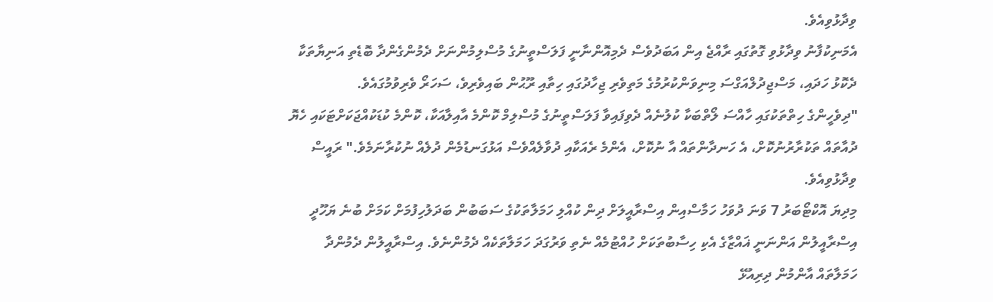ވިދާޅުވިއެވެ.
އެމަނިކުފާނު ވިދާޅުވި ގޮތުގައި ރާއްޖެ އިން އަބަދުވެސް ދެމިއޮންނާނީ ފަލަސްތީނުގެ މުސްލިމުންނަށް ދެމުންގެންދާ ބޮޑެތި އަނިޔާތަކާ ދެކޮޅު ހަދައި، މަސްޖިދުލްއަގްސަ މިނިވަންކުރުމުގެ މަތިވެރި ޖިހާދުގައި ހިތާއި ރޫޙުން ބައިވެރިވެ، ސަހަރޯ ވެރިވުމުގައެވެ.
"ދިވެހީންގެ ހިތްތަކުގައި ހާއްސަ ލޯތްބަކާ ކުލުނެއް ދެވިފައިވާ ފަލަސްތީނުގެ މުސްލިމް ކޮންމެ އާއިލާއަކާ، ކޮންމެ ކުޑަކުއްޖަކަށްޓަކައި ހެޔޮ ދުއާތައް ތަކުރާރުނުކޮށް، އެ ހަނދާންތައް އާ ނުކޮށް، އެންމެ ރެއަކާއި ދުވާލެއްވެސް އަޅުގަނޑުމެން ދުލެއް ނުކުރާނަމެވެ." ރައީސް ވިދާޅުވިއެވެ.
މިދިޔަ އޮކްޓޯބަރު 7 ވަނަ ދުވަހު ހަމާސްއިން އިސްރާއީލަށް ދިން ކުއްލި ހަމަލާތަކުގެ ސަބަބުން ބަދަލުހިފުމަށް ކަމަށް ބުނެ ޔަހޫދީ އިސްރާއީލުން އަންނަނީ ޣައްޒާގެ އެކި ހިސާބުތަކަށް ހުއްޓުމެއް ނެތި ވަރުގަދަ ހަމަލާތަކެއް ދެމުންނެވެ. އިސްރާއީލުން ދެމުންދާ ހަމަލާތައް އާންމުން ދިރިއުޅޭ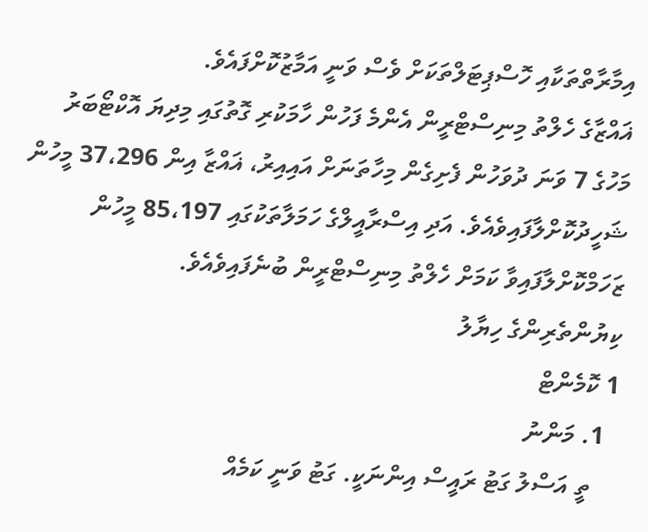އިމާރާތްތަކާއި ހޮސްޕިޓަލްތަކަށް ވެސް ވަނީ އަމާޒުކޮށްފައެވެ.
ޣައްޒާގެ ހެލްތު މިނިސްޓްރީން އެންމެ ފަހުން ހާމަކުރި ގޮތުގައި މިދިޔަ އޮކްޓޯބަރު މަހުގެ 7 ވަނަ ދުވަހުން ފެށިގެން މިހާތަނަށް އައިއިރު، ޣައްޒާ އިން 37،296 މީހުން ޝަހީދުކޮށްލާފައިވެއެވެ. އަދި އިސްރާއީލްގެ ހަމަލާތަކުގައި 85،197 މީހުން ޒަހަމްކޮށްލާފައިވާ ކަމަށް ހެލްތު މިނިސްޓްރީން ބުނެފައިވެއެވެ.
ކިޔުންތެރިންގެ ހިޔާލު
1 ކޮމެންޓް
  1. މަންނު
    ތީ އަސްލު ގަޓު ރައީސް އިންނަކީ. ގަޓު ވަނީ ކަމެއް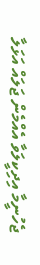ޖެހުނީމާ އިދިކީލަވާ އެއްމެން ޖަލައް އަޅަލާ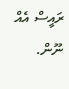ރައީސް އެއް ނޫން.